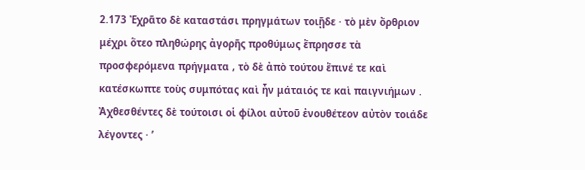2.173 Ἐχρᾶτο δὲ καταστάσι πρηγμάτων τοιῇδε · τὸ μὲν ὄρθριον μέχρι ὅτεο πληθώρης ἀγορῆς προθύμως ἔπρησσε τὰ προσφερόμενα πρήγματα , τὸ δὲ ἀπὸ τούτου ἔπινέ τε καὶ κατέσκωπτε τοὺς συμπότας καὶ ἦν μάταιός τε καὶ παιγνιήμων . Ἀχθεσθέντες δὲ τούτοισι οἱ φίλοι αὐτοῦ ἐνουθέτεον αὐτὸν τοιάδε λέγοντες · ʹ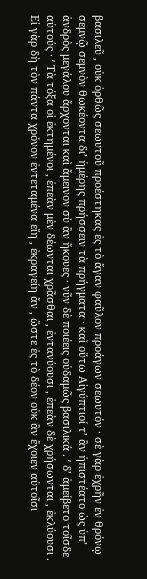βασιλεῦ , οὐκ ὀρθῶς σεωυτοῦ προέστηκας ἐς τὸ ἄγαν φαῦλον προάγων σεωυτόν · σὲ γὰρ ἐχρῆν ἐν θρόνῳ σεμνῷ σεμνὸν θωκέοντα δι’ ἡμέρης πρήσσειν τὰ πρήγματα · καὶ οὕτω Αἰγύπτιοί τ’ ἂν ἠπιστέατο ὡς ὑπ’ ἀνδρὸς μεγάλου ἄρχονται καὶ ἄμεινον σὺ ἂν ἤκουες · νῦν δὲ ποιέεις οὐδαμῶς βασιλικά . ʹ δ’ ἀμείβετο τοῖσδε αὐτούς · ʹ Τὰ τόξα οἱ ἐκτημένοι , ἐπεὰν μὲν δέωνται χρᾶσθαι , ἐντανύουσι , ἐπεὰν δὲ χρήσωνται , ἐκλύουσι . Εἰ γὰρ δὴ τὸν πάντα χρόνον ἐντεταμένα εἴη , ἐκραγείη ἄν , ὥστε ἐς τὸ δέον οὐκ ἂν ἔχοιεν αὐτοῖσι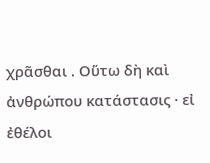χρᾶσθαι . Οὕτω δὴ καὶ ἀνθρώπου κατάστασις · εἰ ἐθέλοι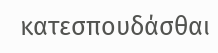κατεσπουδάσθαι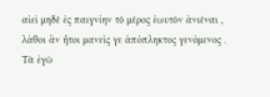αἰεὶ μηδὲ ἐς παιγνίην τὸ μέρος ἑωυτὸν ἀνιέναι , λάθοι ἂν ἤτοι μανεὶς γε ἀπόπληκτος γενόμενος . Τὰ ἐγὼ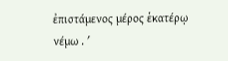ἐπιστάμενος μέρος ἑκατέρῳ νέμω . ʹ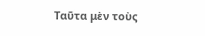Ταῦτα μὲν τοὺς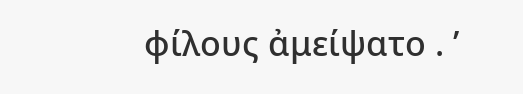φίλους ἀμείψατο . ʹ